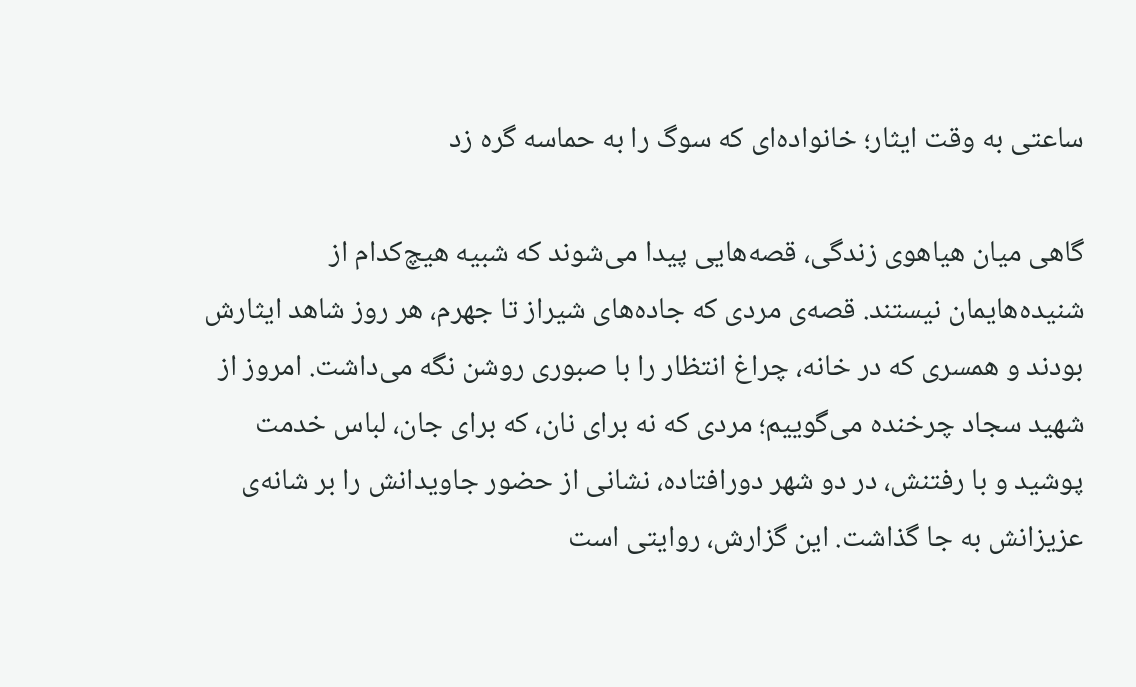ساعتی به وقت ایثار؛ خانواده‌ای که سوگ را به حماسه گره زد

گاهی میان هیاهوی زندگی، قصه‌هایی پیدا می‌شوند که شبیه هیچ‌کدام از شنیده‌هایمان نیستند. قصه‌ی مردی که جاده‌های شیراز تا جهرم، هر روز شاهد ایثارش بودند و همسری که در خانه، چراغ انتظار را با صبوری روشن نگه می‌داشت. امروز از شهید سجاد چرخنده می‌گوییم؛ مردی که نه برای نان، که برای جان، لباس خدمت پوشید و با رفتنش، در دو شهر دورافتاده، نشانی از حضور جاویدانش را بر شانه‌ی عزیزانش به جا گذاشت. این گزارش، روایتی است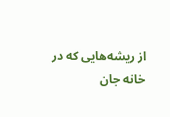از ریشه‌هایی که در خانه جان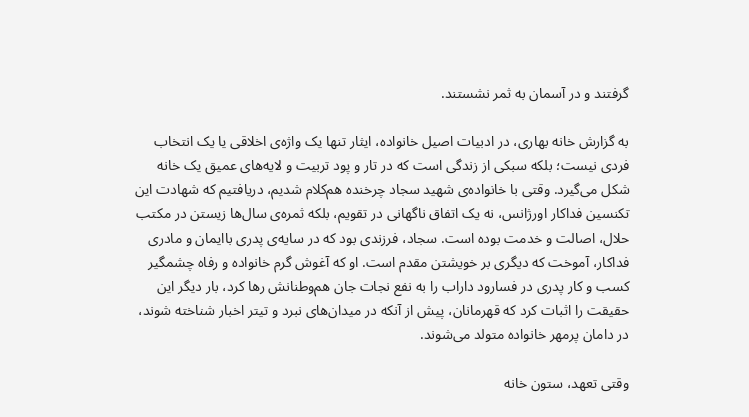گرفتند و در آسمان به ثمر نشستند.

به گزارش خانه بهاری، در ادبیات اصیل خانواده، ایثار تنها یک واژه‌ی اخلاقی یا یک انتخاب فردی نیست؛ بلکه سبکی از زندگی است که در تار و پود تربیت و لایه‌های عمیق یک خانه شکل می‌گیرد. وقتی با خانواده‌ی شهید سجاد چرخنده هم‌کلام شدیم، دریافتیم که شهادت این تکنسین فداکار اورژانس، نه یک اتفاق ناگهانی در تقویم، بلکه ثمره‌ی سال‌ها زیستن در مکتب حلال، اصالت و خدمت بوده است. سجاد، فرزندی بود که در سایه‌ی پدری باایمان و مادری فداکار، آموخت که دیگری بر خویشتن مقدم است. او که آغوش گرم خانواده و رفاه چشمگیر کسب و کار پدری در فسارود داراب را به نفع نجات جان هم‌وطنانش رها کرد، بار دیگر این حقیقت را اثبات کرد که قهرمانان، پیش از آنکه در میدان‌های نبرد و تیتر اخبار شناخته شوند، در دامان پرمهر خانواده متولد می‌شوند.

وقتی تعهد، ستون خانه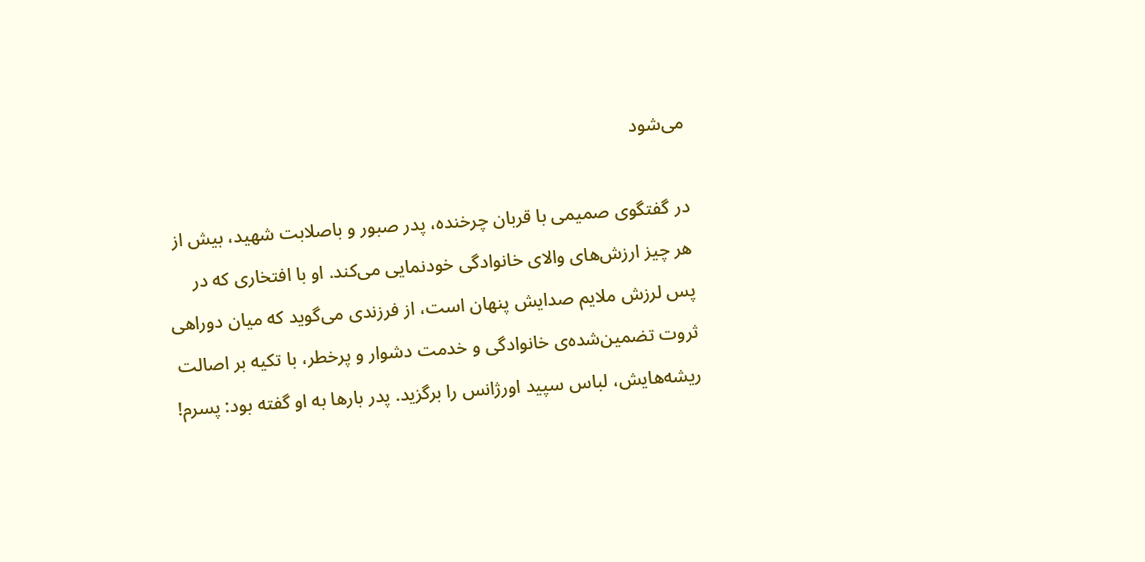می‌شود

در گفتگوی صمیمی با قربان چرخنده، پدر صبور و باصلابت شهید، بیش از هر چیز ارزش‌های والای خانوادگی خودنمایی می‌کند. او با افتخاری که در پس لرزش ملایم صدایش پنهان است، از فرزندی می‌گوید که میان دوراهی ثروت تضمین‌شده‌ی خانوادگی و خدمت دشوار و پرخطر، با تکیه بر اصالت ریشه‌هایش، لباس سپید اورژانس را برگزید. پدر بارها به او گفته بود: پسرم!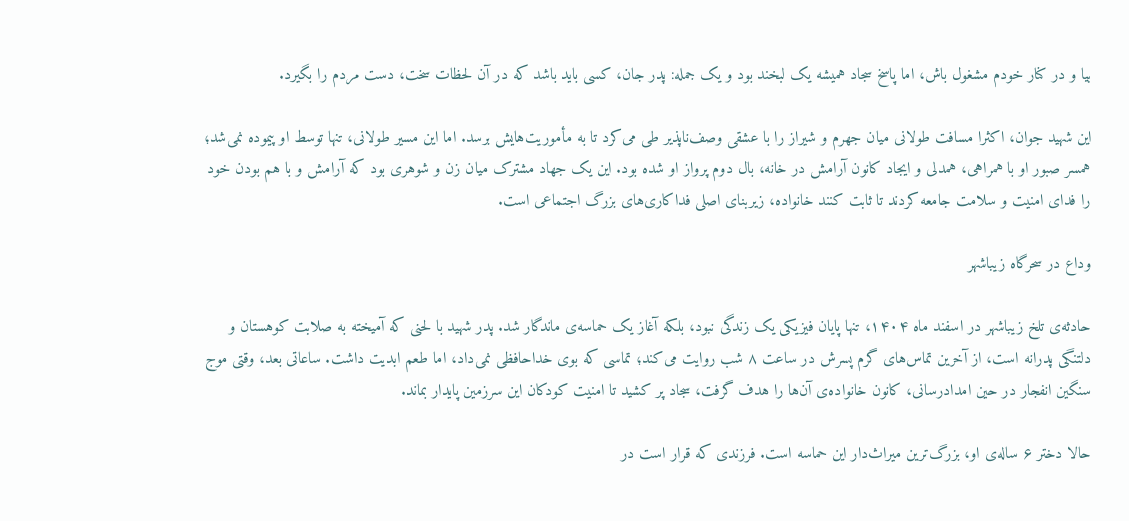بیا و در کنار خودم مشغول باش، اما پاسخ سجاد همیشه یک لبخند بود و یک جمله: پدر جان، کسی باید باشد که در آن لحظات سخت، دست مردم را بگیرد.

این شهید جوان، اکثرا مسافت طولانی میان جهرم و شیراز را با عشقی وصف‌ناپذیر طی می‌کرد تا به مأموریت‌هایش برسد. اما این مسیر طولانی، تنها توسط او پیموده نمی‌شد؛ همسر صبور او با همراهی، همدلی و ایجاد کانون آرامش در خانه، بال دوم پرواز او شده بود. این یک جهاد مشترک میان زن و شوهری بود که آرامش و با هم بودن خود را فدای امنیت و سلامت جامعه کردند تا ثابت کنند خانواده، زیربنای اصلی فداکاری‌های بزرگ اجتماعی است.

وداع در سحرگاه زیباشهر

حادثه‌ی تلخ زیباشهر در اسفند ماه ۱۴۰۴، تنها پایان فیزیکی یک زندگی نبود، بلکه آغاز یک حماسه‌ی ماندگار شد. پدر شهید با لحنی که آمیخته به صلابت کوهستان و دلتنگی پدرانه است، از آخرین تماس‌های گرم پسرش در ساعت ۸ شب روایت می‌کند؛ تماسی که بوی خداحافظی نمی‌داد، اما طعم ابدیت داشت. ساعاتی بعد، وقتی موج سنگین انفجار در حین امدادرسانی، کانون خانواده‌ی آن‌ها را هدف گرفت، سجاد پر کشید تا امنیت کودکان این سرزمین پایدار بماند.

حالا دختر ۶ ساله‌ی او، بزرگ‌ترین میراث‌دار این حماسه است. فرزندی که قرار است در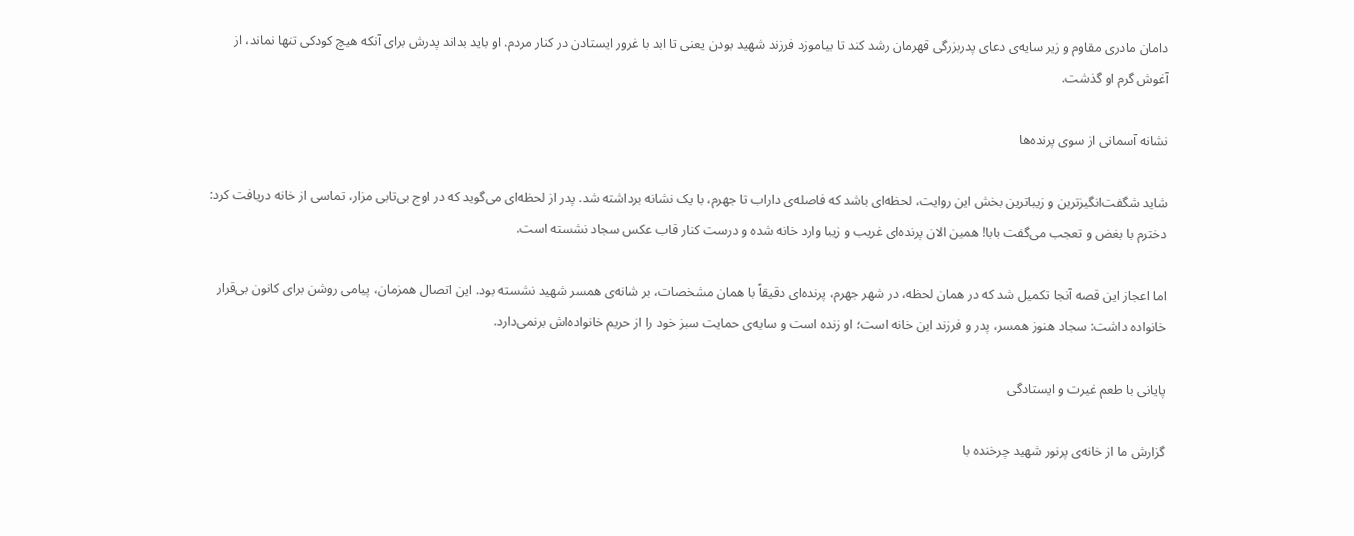دامان مادری مقاوم و زیر سایه‌ی دعای پدربزرگی قهرمان رشد کند تا بیاموزد فرزند شهید بودن یعنی تا ابد با غرور ایستادن در کنار مردم. او باید بداند پدرش برای آنکه هیچ کودکی تنها نماند، از آغوش گرم او گذشت.

نشانه آسمانی از سوی پرنده‌ها

شاید شگفت‌انگیزترین و زیباترین بخش این روایت، لحظه‌ای باشد که فاصله‌ی داراب تا جهرم، با یک نشانه برداشته شد. پدر از لحظه‌ای می‌گوید که در اوج بی‌تابی مزار، تماسی از خانه دریافت کرد: دخترم با بغض و تعجب می‌گفت بابا! همین الان پرنده‌ای غریب و زیبا وارد خانه شده و درست کنار قاب عکس سجاد نشسته است.

اما اعجاز این قصه آنجا تکمیل شد که در همان لحظه، در شهر جهرم، پرنده‌ای دقیقاً با همان مشخصات، بر شانه‌ی همسر شهید نشسته بود. این اتصال همزمان، پیامی روشن برای کانون بی‌قرار خانواده داشت: سجاد هنوز همسر، پدر و فرزند این خانه است؛ او زنده است و سایه‌ی حمایت سبز خود را از حریم خانواده‌اش برنمی‌دارد.

پایانی با طعم غیرت و ایستادگی

گزارش ما از خانه‌ی پرنور شهید چرخنده با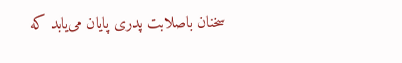سخنان باصلابت پدری پایان می‌یابد که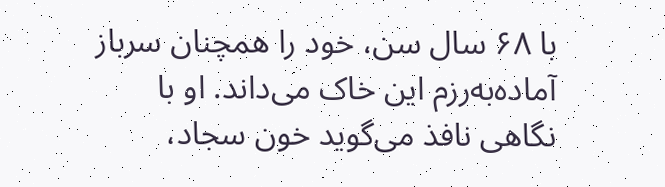با ۶۸ سال سن، خود را همچنان سرباز آماده‌به‌رزم این خاک می‌داند. او با نگاهی نافذ می‌گوید خون سجاد،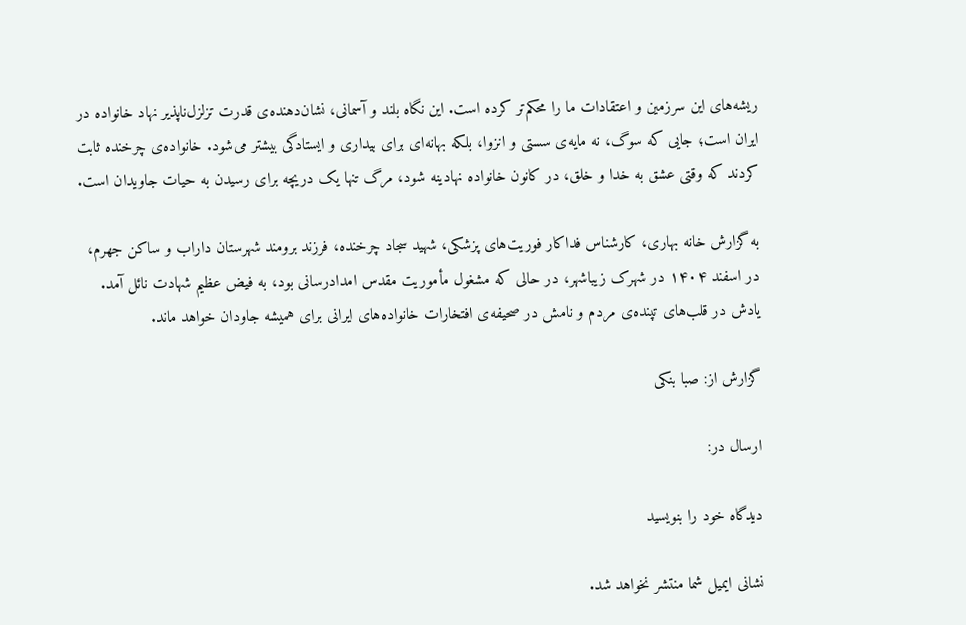ریشه‌های این سرزمین و اعتقادات ما را محکم‌تر کرده است. این نگاه بلند و آسمانی، نشان‌دهنده‌ی قدرت تزلزل‌ناپذیر نهاد خانواده در ایران است؛ جایی که سوگ، نه مایه‌ی سستی و انزوا، بلکه بهانه‌ای برای بیداری و ایستادگی بیشتر می‌شود. خانواده‌ی چرخنده ثابت کردند که وقتی عشق به خدا و خلق، در کانون خانواده نهادینه شود، مرگ تنها یک دریچه برای رسیدن به حیات جاویدان است.

به گزارش خانه بهاری، کارشناس فداکار فوریت‌های پزشکی، شهید سجاد چرخنده، فرزند برومند شهرستان داراب و ساکن جهرم، در اسفند ۱۴۰۴ در شهرک زیباشهر، در حالی که مشغول مأموریت مقدس امدادرسانی بود، به فیض عظیم شهادت نائل آمد. یادش در قلب‌های تپنده‌ی مردم و نامش در صحیفه‌ی افتخارات خانواده‌های ایرانی برای همیشه جاودان خواهد ماند.

گزارش از: صبا بنکی

ارسال در:

دیدگاه‌ خود را بنویسید

نشانی ایمیل شما منتشر نخواهد شد.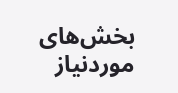بخش‌های موردنیاز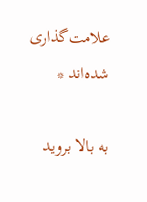علامت‌گذاری شده‌اند *

به بالا بروید